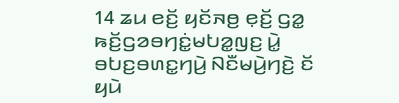14 ꤘꤣ ꤕꤢꤩ꤬ ꤟꤢꤩꤏꤥ꤬ ꤕ꤫ꤢꤩ꤬ ꤞꤤ꤭ ꤒꤢꤩ꤬ꤞꤤꤋꤚꤢꤦ꤭ꤗꤝꤤ꤭ꤜꤢ꤬ ꤣꤧ꤭ ꤋꤝꤢ꤬ꤋꤛꤢ꤭ꤚꤣꤧ꤬ ꤡꤢꤪꤗꤣꤧ꤬ꤚꤢꤧ꤬ ꤢꤩ ꤟꤣꤧ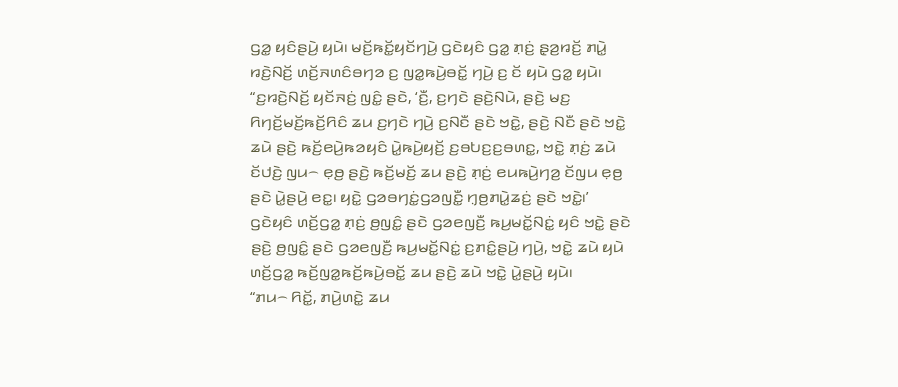ꤞꤤ꤭ ꤟꤢꤨꤔꤣꤧ꤬ ꤟꤣꤧ꤯ ꤗꤢꤩ꤬ꤒꤢꤩ꤭ꤟꤢꤩꤚꤣꤧ꤬ ꤞꤢꤧꤟꤢꤨ ꤞꤤ꤭ ꤊ꤫ꤢꤦ꤬ ꤔ꤫ꤤ꤬ꤙꤢꤩ꤬ ꤊꤣꤧ꤭ ꤙꤢꤧ꤬ꤡꤢꤩ꤬ ꤛꤢꤩ꤬ꤏꤛꤢꤨꤋꤚꤤ ꤢ꤬ ꤜꤤ꤭ꤒꤣꤧ꤬ꤋꤢꤩ꤭ ꤚꤣꤧ꤬ ꤢ꤬ ꤢꤩ ꤟꤣꤧ ꤞꤤ꤭ ꤟꤣꤧ꤯
“ꤢ꤬ꤙꤢꤧ꤬ꤡꤢꤩ꤬ ꤟꤢꤩꤏꤢꤦ꤬ ꤜꤢꤨ꤭ ꤔꤢꤧ, ‘ꤢꤪ꤬, ꤢ꤬ꤚꤢꤧ ꤔꤢꤧ꤬ꤡꤣꤧ, ꤔꤢꤧ꤬ ꤗꤢ꤬ ꤖꤚꤢꤩ꤬ꤗꤢꤩ꤬ꤒꤢꤩ꤬ꤖꤢꤨ ꤘꤣ ꤢ꤬ꤚꤢꤧ ꤚꤣꤧ꤬ ꤢ꤬ꤡꤢꤪ ꤔꤢꤧ ꤠꤢꤧ꤭, ꤔꤢꤧ꤬ ꤡꤢꤪ ꤔꤢꤧ ꤠꤢꤧ꤭ ꤘꤣꤧ ꤔꤢꤧ꤬ ꤒꤢꤩ꤬ꤕꤣꤧ꤬ꤒꤤꤟꤢꤨ ꤣꤧ꤭ꤒꤣꤧ꤬ꤟꤢꤩ꤬ ꤢ꤬ꤋꤝꤢ꤬ꤢ꤬ꤋꤛꤢ꤭, ꤠꤢꤧ꤭ ꤊ꤫ꤢꤦ꤬ ꤘꤣꤧ ꤢꤩꤓꤢꤧ꤬ ꤜꤣ꤮ ꤕ꤫ꤥ꤬ ꤔꤢꤧ꤬ ꤒꤢꤩ꤬ꤗꤢꤩ꤬ ꤘꤣ ꤔꤢꤧ꤬ ꤊ꤫ꤢꤦ꤬ ꤕꤣꤒꤣꤧ꤬ꤚꤤ꤬ ꤢꤩꤜꤣ ꤕ꤫ꤥ꤬ ꤔꤢꤧ ꤣꤧ꤭ꤔꤣꤧ꤬ ꤕꤢ꤭꤯ ꤟꤢꤧ꤭ ꤞꤤꤋꤚꤢꤦ꤭ꤞꤤꤜꤢꤪ꤭ ꤚ꤫ꤥ꤬ꤊꤣꤧ꤭ꤘꤢꤦ꤬ ꤔꤢꤧ ꤠꤢꤧ꤭꤯’
ꤞꤢꤧꤟꤢꤨ ꤛꤢꤩ꤬ꤞꤤ꤭ ꤊ꤫ꤢꤦ꤬ ꤥ꤬ꤜꤢꤨ꤭ ꤔꤢꤧ ꤞꤤꤕꤜꤢꤪ꤬ ꤒꤣ꤬ꤗꤢꤩ꤭ꤡꤢꤦ꤭ ꤟꤢꤨ ꤠꤢꤧ꤭ ꤔꤢꤧ ꤔꤢꤧ꤬ ꤥ꤬ꤜꤢꤨ꤭ ꤔꤢꤧ ꤞꤤꤕꤜꤢꤪ꤬ ꤒꤣ꤬ꤗꤢꤩ꤭ꤡꤢꤦ꤭ ꤢ꤬ꤊꤢꤨ꤭ꤔꤣꤧ꤬ ꤚꤣꤧ꤬, ꤠꤢꤧ꤭ ꤘꤣꤧ ꤟꤣꤧ ꤛꤢꤩ꤬ꤞꤤ꤭ ꤒꤢꤩ꤬ꤜꤤ꤭ꤒꤢꤩ꤬ꤒꤣꤧ꤬ꤋꤢꤩ꤭ ꤘꤣ ꤔꤢꤧ꤬ ꤘꤣꤧ ꤠꤢꤧ꤭ ꤣꤧ꤭ꤔꤣꤧ꤬ ꤟꤣꤧ꤯
“ꤊꤣ꤮ ꤖꤢꤩ꤭, ꤊꤣꤧ꤬ꤛꤢꤧ꤭ ꤘꤣ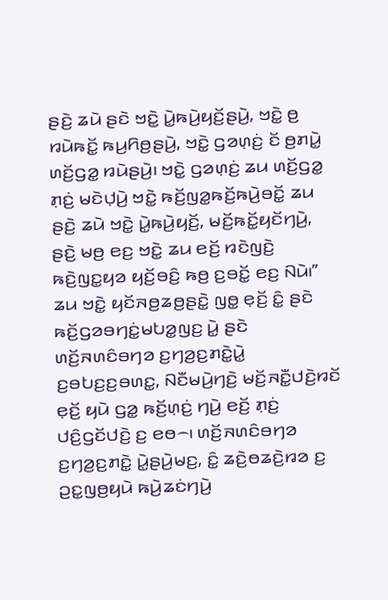ꤔꤢꤧ꤬ ꤘꤣꤧ ꤔꤢꤧ ꤠꤢꤧ꤭ ꤣꤧ꤭ꤒꤣꤧ꤬ꤟꤢꤩ꤬ꤔꤣꤧ꤬, ꤠꤢꤧ꤭ ꤥ꤬ ꤙꤣꤧꤒꤢꤩ꤭ ꤒꤣ꤬ꤖꤥ꤬ꤔꤣꤧ꤬, ꤠꤢꤧ꤭ ꤞꤤꤛ꤫ꤢꤦ꤬ ꤢꤩ ꤥ꤬ꤊꤣꤧ꤭ ꤛꤢꤩ꤬ꤞꤤ꤭ ꤙꤣꤧꤔꤣꤧ꤬꤯ ꤠꤢꤧ꤭ ꤞꤤꤛ꤫ꤢꤦ꤬ ꤘꤣ ꤛꤢꤩ꤬ꤞꤤ꤭ ꤊ꤫ꤢꤦ꤬ ꤗꤢꤧꤓ꤫ꤣꤧ꤬ ꤠꤢꤧ꤭ ꤒꤢꤩ꤬ꤜꤤ꤭ꤒꤢꤩ꤬ꤒꤣꤧ꤬ꤋꤢꤩ꤭ ꤘꤣ ꤔꤢꤧ꤬ ꤘꤣꤧ ꤠꤢꤧ꤭ ꤣꤧ꤭ꤒꤣꤧ꤬ꤟꤢꤩ꤬, ꤗꤢꤩ꤬ꤒꤢꤩ꤭ꤟꤢꤩꤚꤣꤧ꤬, ꤔꤢꤧ꤬ ꤗꤥ꤬ ꤕꤢ꤬ ꤠꤢꤧ꤭ ꤘꤣ ꤕꤢꤩ꤬ ꤙꤢꤧꤜꤢꤧ꤬ ꤒꤢꤧ꤬ꤜꤢ꤭ꤟꤤ ꤟꤢꤩ꤬ꤋꤢꤨ꤬ ꤒꤥ꤬ ꤢ꤬ꤋꤢꤩ꤭ ꤕꤢ꤬ ꤡꤣꤧ꤯”
ꤘꤣ ꤠꤢꤧ꤭ ꤟꤢꤩꤏꤥ꤬ꤘꤥ꤬ꤔꤢꤧ꤭ ꤜꤥ꤭ ꤕ꤫ꤢꤩ꤬ ꤢꤨ꤭ ꤔꤢꤧ ꤒꤢꤩ꤬ꤞꤤꤋꤚꤢꤦ꤭ꤗꤝꤤ꤭ꤜꤢ꤬ ꤣꤧ꤭ ꤔꤢꤧ ꤛꤢꤩ꤬ꤏꤛꤢꤨꤋꤚꤤ ꤢ꤬ꤚꤤ꤬ꤢ꤬ꤊꤢꤧ꤭ꤣꤧ꤭ ꤢ꤬ꤋꤝꤢ꤬ꤢ꤬ꤋꤛꤢ꤭, ꤡꤢꤪꤗꤣꤧ꤬ꤚꤢꤧ꤬ ꤗꤢꤩ꤬ꤏꤢꤪ꤭ꤓꤢꤧ꤬ꤙꤢꤩ ꤕ꤫ꤢꤩ꤬ ꤟꤣꤧ ꤞꤤ꤭ ꤒꤢꤩ꤬ꤛ꤫ꤢꤦ꤬ ꤚꤣꤧ꤬ ꤕꤢꤩ꤬ ꤊ꤫ꤢꤦ꤬ ꤓꤢꤨ꤬ꤞꤢꤩꤓꤢꤧ꤬ ꤢ꤬ ꤕꤥ꤮꤯ ꤛꤢꤩ꤬ꤏꤛꤢꤨꤋꤚꤤ ꤢ꤬ꤚꤤ꤬ꤢ꤬ꤊꤢꤧ꤭ ꤣꤧ꤭ꤔꤣꤧ꤬ꤗꤢ꤬, ꤢꤨ꤭ ꤘꤢꤧ꤬ꤥꤘꤢꤧ꤬ꤙꤤ ꤢ꤬ ꤑꤢ꤭ꤜꤥ꤬ꤟꤣꤧ ꤒꤣꤧ꤬ꤘꤢꤦꤚꤣꤧ꤬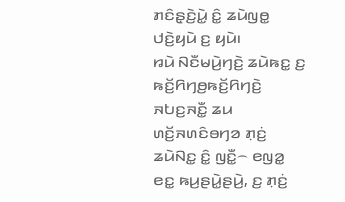ꤊꤢꤨꤔ꤫ꤢꤧ꤬ꤣꤧ꤭ ꤢꤨ꤭ ꤘꤣꤧꤜꤥ꤭ ꤓꤢꤧ꤬ꤟꤣꤧ ꤢ꤬ ꤟꤣꤧ꤯
ꤙꤣꤧ ꤡꤢꤪꤗꤣꤧ꤬ꤚꤢꤧ꤬ ꤘꤣꤧꤒꤢ꤭ ꤢ꤬ ꤒꤢꤩ꤬ꤖꤚꤥ꤬ꤒꤢꤩ꤬ꤖꤚꤢꤧ꤬ ꤏꤝꤢ꤬ꤏꤢꤪ꤭ ꤘꤣ ꤛꤢꤩ꤬ꤏꤛꤢꤨꤋꤚꤤ ꤊ꤫ꤢꤦ꤬ ꤘꤣꤧꤡꤢ꤭ ꤢꤨ꤭ ꤜꤢꤪ꤭꤮ ꤕꤜꤤ꤭ ꤕꤢ꤭ ꤒꤣ꤬ꤔꤣꤧ꤭ꤔꤣꤧ꤬, ꤢ꤬ ꤊ꤫ꤢꤦ꤬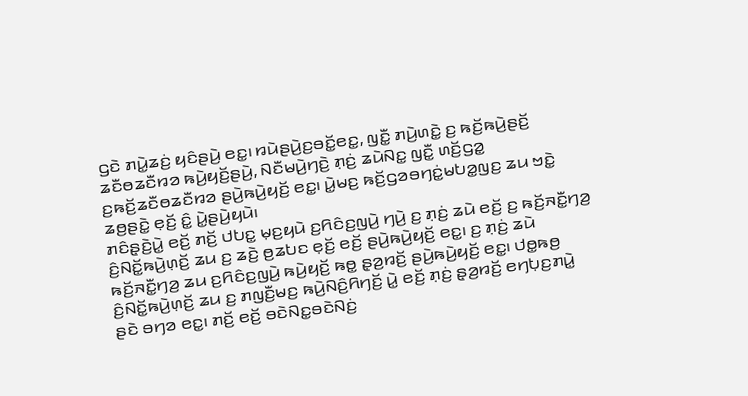ꤞꤢꤧ ꤊꤣꤧ꤭ꤘꤢꤦ꤬ ꤟꤢꤨꤔꤣꤧ꤬ ꤕꤢ꤭꤯ ꤙꤣꤧꤔꤣꤧ꤬ꤢ꤬ꤋꤢꤩ꤭ꤕꤢ꤭, ꤜꤢꤪ꤭ ꤊꤣꤧ꤬ꤛꤢꤧ꤭ ꤢ꤬ ꤒꤢꤩ꤬ꤒꤣꤧ꤬ꤔꤢꤩ꤬ ꤘꤢꤪꤥꤘꤢꤪꤙꤤ ꤒꤣꤧ꤬ꤟꤢꤩ꤬ꤔꤣꤧ꤬, ꤡꤢꤪꤗꤣꤧ꤬ꤚꤢꤧ꤬ ꤊ꤫ꤢꤦ꤬ ꤘꤣꤧꤡꤢ꤭ ꤜꤢꤪ꤭ ꤛꤢꤩ꤬ꤞꤤ꤭ ꤢ꤬ꤒꤢꤩ꤬ꤘꤢꤪꤥꤘꤢꤪꤙꤤ ꤔꤣꤧ꤬ꤒꤣꤧ꤬ꤟꤢꤩ꤬ ꤕꤢ꤭꤯ ꤣꤧ꤭ꤗꤢ꤬ ꤒꤢꤩ꤬ꤞꤤꤋꤚꤢꤦ꤭ꤗꤝꤤ꤭ꤜꤢ꤬ ꤘꤣ ꤠꤢꤧ꤭ ꤘꤥ꤬ꤔꤢꤧ꤭ ꤕ꤫ꤢꤩ꤬ ꤢꤨ꤭ ꤣꤧ꤭ꤔꤣꤧ꤬ꤟꤣꤧ꤯
ꤊꤢꤨꤔ꤫ꤢꤧ꤬ꤣꤧ꤭ ꤕꤢꤩ꤬ ꤊꤢꤩ꤬ ꤓꤝꤢ꤭ ꤗ꤫ꤢ꤬ꤟꤣꤧ ꤢ꤬ꤖꤢꤨꤢ꤬ꤜꤣꤧ꤬ ꤚꤣꤧ꤬ ꤢ꤬ ꤊ꤫ꤢꤦ꤬ ꤘꤣꤧ ꤕꤢꤩ꤬ ꤢ꤬ ꤒꤢꤩ꤬ꤏꤢꤪ꤭ꤚꤤ꤬ ꤢꤨ꤬ꤡꤢꤩ꤭ꤒꤣꤧ꤬ꤛ꤫ꤢꤩ꤬ ꤘꤣ ꤢ꤬ ꤘꤢꤧ꤬ ꤥ꤬ꤘꤝꤢ ꤕ꤫ꤢꤩ꤬ ꤕꤢꤩ꤬ ꤔꤣꤧ꤬ꤒꤣꤧ꤬ꤟꤢꤩ꤬ ꤕꤢ꤭꤯ ꤢ꤬ ꤊ꤫ꤢꤦ꤬ ꤘꤣꤧ ꤒꤢꤩ꤬ꤏꤢꤪ꤭ꤚꤤ꤬ ꤘꤣ ꤢ꤬ꤖꤢꤨꤢ꤬ꤜꤣꤧ꤬ ꤒꤣꤧ꤬ꤟꤢꤩ꤬ ꤒꤥ꤭ ꤔ꤫ꤤ꤬ꤙꤢꤩ꤬ ꤔꤣꤧ꤬ꤒꤣꤧ꤬ꤟꤢꤩ꤬ ꤕꤢ꤭꤯ ꤓꤥ꤭ꤒꤥ꤬ ꤢꤨ꤬ꤡꤢꤩ꤭ꤒꤣꤧ꤬ꤛ꤫ꤢꤩ꤬ ꤘꤣ ꤢ꤬ ꤊꤜꤢꤪ꤬ꤗꤢ꤬ ꤒꤣꤧ꤬ꤡꤢꤨ꤬ꤖꤚꤢꤩ꤬ ꤣꤧ꤭ ꤕꤢꤩ꤬ ꤊ꤫ꤢꤦ꤬ ꤔ꤫ꤤ꤬ꤙꤢꤩ꤬ ꤕꤚꤝ꤫ꤢ꤬ꤊꤣꤧ꤭ ꤔꤢꤧ ꤋꤚꤤ ꤕꤢ꤭꤯ ꤊꤢꤩ꤬ ꤕꤢꤩ꤬ ꤋꤢꤧꤡꤢ꤭ꤋꤢꤧꤡꤢꤦ꤬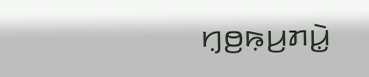ꤚ꤫ꤥ꤬ꤒ꤫ꤣ꤬ꤊꤣꤧ꤭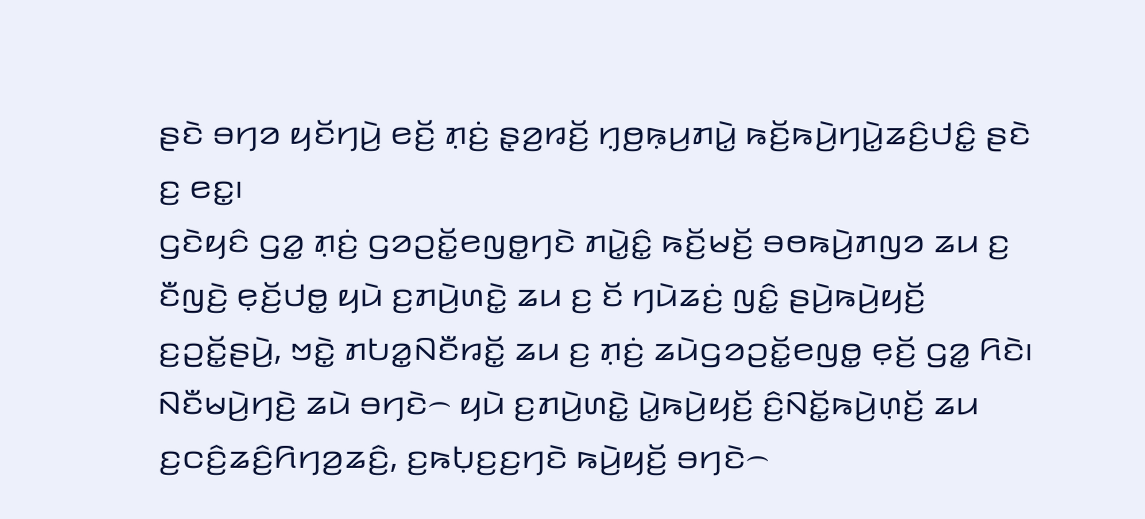ꤔꤢꤧ ꤋꤚꤤ ꤟꤢꤩꤚꤣꤧ꤬ ꤕꤢꤩ꤬ ꤊ꤫ꤢꤦ꤬ ꤔ꤫ꤤ꤬ꤙꤢꤩ꤬ ꤚ꤫ꤥ꤬ꤒ꤫ꤣ꤬ꤊꤣꤧ꤭ ꤒꤢꤩ꤬ꤒꤣꤧ꤬ꤚꤣꤧ꤭ꤘꤢꤨ꤬ꤓꤢꤨ꤭ ꤔꤢꤧ ꤢ꤬ ꤕꤢ꤭꤯
ꤞꤢꤧꤟꤢꤨ ꤞꤤ꤭ ꤊ꤫ꤢꤦ꤬ ꤞꤤꤑꤢꤩ꤭ꤕꤜꤥ꤭ꤚꤢꤧ ꤊꤣꤧ꤭ꤢꤨ꤭ ꤒꤢꤩ꤬ꤗꤢꤩ꤬ ꤋꤥꤒꤣꤧ꤬ꤊꤜꤤ ꤘꤣ ꤢ꤬ ꤢꤪꤜꤢꤧ꤬ ꤕ꤫ꤢꤩ꤬ꤓꤥ꤭ ꤟꤣꤧ ꤢ꤬ꤊꤣꤧ꤬ꤛꤢꤧ꤭ ꤘꤣ ꤢ꤬ ꤢꤩ ꤚꤣꤧꤘꤢꤦ꤬ ꤜꤢꤨ꤭ ꤔꤣꤧ꤬ꤒꤣꤧ꤬ꤟꤢꤩ꤬ ꤢ꤬ꤑꤢꤩ꤭ꤔꤣꤧ꤬, ꤠꤢꤧ꤭ ꤊꤝꤤ꤭ꤡꤢꤪꤙꤢꤩ꤭ ꤘꤣ ꤢ꤬ ꤊ꤫ꤢꤦ꤬ ꤘꤣꤧꤞꤤꤑꤢꤩ꤭ꤕꤜꤥ꤭ ꤕ꤫ꤢꤩ꤬ ꤞꤤ꤭ ꤖꤢꤧ꤯ ꤡꤢꤪꤗꤣꤧ꤬ꤚꤢꤧ꤬ ꤘꤣꤧ ꤋꤚꤢꤧ꤮ ꤟꤣꤧ ꤢ꤬ꤊꤣꤧ꤬ꤛꤢꤧ꤭ ꤣꤧ꤭ꤒꤣꤧ꤬ꤟꤢꤩ꤬ ꤢꤨ꤬ꤡꤢꤩ꤭ꤒꤣꤧ꤬ꤛ꤫ꤢꤩ꤬ ꤘꤣ ꤢ꤬ꤍꤢꤨ꤬ꤘꤢꤨ꤬ꤖꤚꤤ꤬ꤘꤢꤨ꤬, ꤢ꤬ꤒꤝ꤫ꤢ꤬ꤢ꤬ꤚꤢꤧ ꤒꤣꤧ꤬ꤟꤢꤩ꤬ ꤋꤚꤢꤧ꤮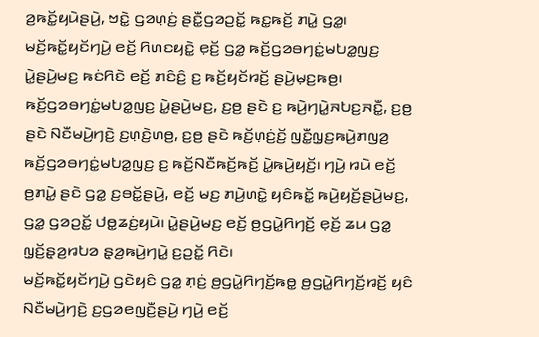ꤤ꤬ꤒꤢꤩ꤭ꤟꤣꤧꤔꤣꤧ꤬, ꤠꤢꤧ꤭ ꤞꤤꤛ꤫ꤢꤦ꤬ ꤔꤢꤪ꤭ꤞꤤꤑꤢꤩ꤭ ꤒꤢ꤭ꤒꤢꤩ꤬ ꤊꤣꤧ꤭ ꤞꤤ꤭꤯
ꤗꤢꤩ꤬ꤒꤢꤩ꤭ꤟꤢꤩꤚꤣꤧ꤬ ꤕꤢꤩ꤬ ꤖꤛꤢꤟꤢꤧ꤭ ꤕ꤫ꤢꤩ꤬ ꤞꤤ꤭ ꤒꤢꤩ꤬ꤞꤤꤋꤚꤢꤦ꤭ꤗꤝꤤ꤭ꤜꤢ꤬ ꤣꤧ꤭ꤔꤣꤧ꤬ꤗꤢ꤬ ꤒꤢꤦꤖꤢꤧ ꤕꤢꤩ꤬ ꤊꤢꤨꤢꤨ꤬ ꤢ꤬ ꤒꤢꤩ꤬ꤟꤢꤩꤙꤢꤩ꤬ ꤔꤣꤧ꤬ꤗ꤫ꤢ꤬ꤒꤥ꤬꤯ ꤒꤢꤩ꤬ꤞꤤꤋꤚꤢꤦ꤭ꤗꤝꤤ꤭ꤜꤢ꤬ ꤣꤧ꤭ꤔꤣꤧ꤬ꤗꤢ꤬, ꤢ꤬ꤥ꤬ ꤔꤢꤧ ꤢ꤬ ꤒꤣꤧ꤬ꤚꤣꤧ꤭ꤏꤝꤢ꤬ꤏꤢꤪ꤭, ꤢ꤬ꤥ꤬ ꤔꤢꤧ ꤡꤢꤪꤗꤣꤧ꤬ꤚꤢꤧ꤬ ꤢ꤬ꤛ꤫ꤢꤧ꤬ꤛꤥ꤬, ꤢ꤬ꤥ꤬ ꤔꤢꤧ ꤒꤢꤩ꤬ꤛ꤫ꤢꤦ꤬ꤢꤩ꤬ ꤜꤢꤪ꤭ꤜ꤫ꤢ꤬ꤒꤣꤧ꤬ꤊꤜꤤ꤬ ꤒꤢꤩ꤬ꤞꤤꤋꤚꤢꤦ꤭ꤗꤝꤤ꤭ꤜꤢ꤬ ꤢ꤬ ꤒꤢꤩ꤬ꤡꤢꤪꤒꤢꤩ꤬ꤒꤢꤩ꤬ ꤣꤧ꤭ꤒꤣꤧ꤬ꤟꤢꤩ꤬꤯ ꤚꤣꤧ꤬ ꤙꤣꤧ ꤕꤢꤩ꤬ ꤥ꤬ꤊꤣꤧ꤭ ꤔꤢꤧ ꤞꤤ꤭ ꤢ꤬ꤋꤢꤩ꤭ꤔꤣꤧ꤬, ꤕꤢꤩ꤬ ꤗꤢ꤬ ꤊꤣꤧ꤬ꤛꤢꤧ꤭ ꤟꤢꤨꤒꤢꤩ꤭ ꤒꤣꤧ꤬ꤟꤢꤩ꤬ꤔꤣꤧ꤬ꤗꤢ꤬, ꤞꤤ꤭ ꤞꤤꤑꤢꤩ꤭ ꤓꤥ꤭ꤘꤢꤦ꤬ꤟꤣꤧ꤯ ꤣꤧ꤭ꤔꤣꤧ꤬ꤗꤢ꤬ ꤕꤢꤩ꤬ ꤥ꤬ꤞꤣꤧ꤭ꤖꤚꤢꤩ꤬ ꤕ꤫ꤢꤩ꤬ ꤘꤣ ꤞꤤ꤭ ꤜ꤫ꤢꤩ꤬ꤔ꤫ꤤ꤬ꤙꤝꤤ ꤔ꤫ꤤ꤬ꤒꤣꤧ꤬ꤚꤣꤧ꤭ ꤢ꤬ꤑꤢꤩ꤭ ꤖꤢꤧ꤯
ꤗꤢꤩ꤬ꤒꤢꤩ꤭ꤟꤢꤩꤚꤣꤧ꤬ ꤞꤢꤧꤟꤢꤨ ꤞꤤ꤭ ꤊ꤫ꤢꤦ꤬ ꤥ꤬ꤞꤣꤧ꤭ꤖꤚꤢꤩ꤬ꤒꤥ꤭ ꤥ꤬ꤞꤣꤧ꤭ꤖꤚꤢꤩ꤬ꤙꤢꤩ꤬ ꤟꤢꤨ ꤡꤢꤪꤗꤣꤧ꤬ꤚꤢꤧ꤬ ꤢ꤬ꤞꤤꤕꤜꤢꤪ꤬ꤔꤣꤧ꤬ ꤚꤣꤧ꤬ ꤕꤢꤩ꤬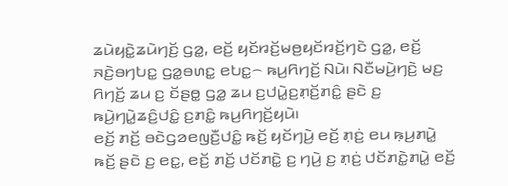ꤘꤣꤧꤟꤢꤧ꤭ꤘꤣꤧꤚꤢꤩ꤬ ꤞꤤ꤭, ꤕꤢꤩ꤬ ꤟꤢꤩꤙꤢꤩ꤬ꤗꤥ꤬ꤟꤢꤩꤙꤢꤩ꤬ꤚꤢꤧ ꤞꤤ꤭, ꤕꤢꤩ꤬ ꤏꤢꤧ꤬ꤋꤚꤝꤢ꤭ ꤞꤤ꤭ꤋꤛꤢ꤭ ꤕꤝꤢ꤭꤮ ꤒꤣ꤬ꤖꤚꤢꤩ꤬ ꤡꤣꤧ꤯ ꤡꤢꤪꤗꤣꤧ꤬ꤚꤢꤧ꤬ ꤗꤢ꤬ ꤖꤚꤢꤩ꤬ ꤘꤣ ꤢ꤬ ꤢꤩꤔꤥ꤭ ꤞꤤ꤭ ꤘꤣ ꤢ꤬ꤓꤣꤧ꤭ꤢ꤬ꤊ꤫ꤢꤩ꤬ꤊꤢꤨ꤭ ꤔꤢꤧ ꤢ꤬ ꤒꤣꤧ꤬ꤚꤣꤧ꤭ꤘꤢꤨ꤬ꤓꤢꤨ꤭ ꤢ꤬ꤊꤢꤨ꤭ ꤒꤣ꤬ꤖꤚꤢꤩ꤬ꤟꤣꤧ꤯
ꤕꤢꤩ꤬ ꤊꤢꤩ꤬ ꤋꤢꤧꤞꤤꤕꤜꤢꤪ꤬ꤓꤢꤨ꤭ ꤒꤢꤩ꤬ ꤟꤢꤩꤚꤣꤧ꤬ ꤕꤢꤩ꤬ ꤊ꤫ꤢꤦ꤬ ꤕꤣ ꤒ꤫ꤣ꤬ꤊꤣꤧ꤭ ꤒꤢꤩ꤬ ꤔꤢꤧ ꤢ꤬ ꤕꤢ꤭, ꤕꤢꤩ꤬ ꤊꤢꤩ꤬ ꤓꤢꤩꤊꤢꤧ꤭ ꤢ꤬ ꤚꤣꤧ꤬ ꤢ꤬ ꤊ꤫ꤢꤦ꤬ ꤓꤢꤩꤊꤢꤧ꤭ꤊꤣꤧ꤭ ꤕꤢꤩ꤬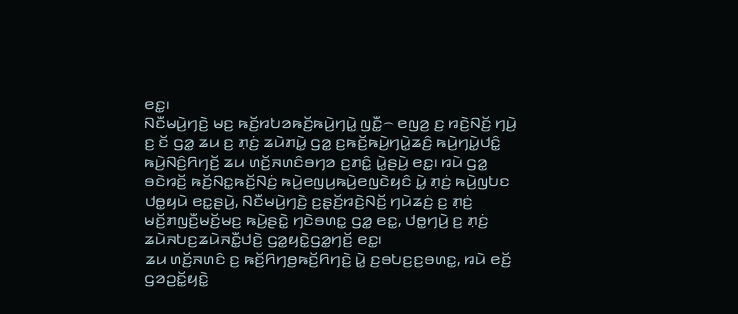ꤕꤢ꤭꤯
ꤡꤢꤪꤗꤣꤧ꤬ꤚꤢꤧ꤬ ꤗꤢ꤬ ꤒꤢꤩ꤬ꤙꤝꤤꤒꤢꤩ꤬ꤒꤣꤧ꤬ꤚꤣꤧ꤭ ꤜꤢꤪ꤭꤮ ꤕꤜꤤ꤬ ꤢ꤬ ꤙꤢꤧ꤬ꤡꤢꤩ꤬ ꤚꤣꤧ꤬ ꤢ꤬ ꤢꤩ ꤞꤤ꤭ ꤘꤣ ꤢ꤬ ꤊ꤫ꤢꤦ꤬ ꤘꤣꤧꤊꤣꤧ꤭ ꤞꤤ꤭ ꤢ꤬ꤒꤢꤩ꤬ꤒꤣꤧ꤬ꤚꤣꤧ꤭ꤘꤢꤨ꤬ ꤒꤣꤧ꤬ꤚꤣꤧ꤭ꤓꤢꤨ꤭ ꤒꤣꤧ꤬ꤡꤢꤨ꤬ꤖꤚꤢꤩ꤬ ꤘꤣ ꤛꤢꤩ꤬ꤏꤛꤢꤨꤋꤚꤤ ꤢ꤬ꤊꤢꤨ꤭ ꤣꤧ꤭ꤔꤣꤧ꤬ ꤕꤢ꤭꤯ ꤙꤣꤧ ꤞꤤ꤭ ꤋꤢꤧꤙꤢꤩ꤬ ꤒꤢꤩ꤬ꤡꤢ꤭ꤒꤢꤩ꤬ꤡꤢꤦ꤬ ꤒꤣꤧ꤬ꤕꤜꤣ꤬ꤒꤣꤧ꤬ꤕꤜꤢꤧꤟꤢꤨ ꤣꤧ꤭ ꤊ꤫ꤢꤦ꤬ ꤒꤣꤧ꤬ꤜꤝꤢ ꤓꤥ꤭ꤟꤣꤧ ꤕꤢ꤭ꤔꤣꤧ꤬, ꤡꤢꤪꤗꤣꤧ꤬ꤚꤢꤧ꤬ ꤢ꤬ꤔ꤫ꤢꤩ꤬ꤙꤢꤧ꤬ꤡꤢꤩ꤬ ꤚꤣꤧꤘꤢꤦ꤬ ꤢ꤬ ꤊ꤫ꤢꤦ꤬ ꤗꤢꤩ꤬ꤊꤜꤢꤪ꤬ꤗꤢꤩ꤬ꤗꤢ꤬ ꤒꤣꤧ꤬ꤔꤢꤧ꤭ ꤚꤢꤧꤋꤛꤢ꤭ ꤞꤤ꤭ ꤕꤢ꤭, ꤓꤥ꤭ꤚꤣꤧ꤬ ꤢ꤬ ꤊ꤫ꤢꤦ꤬ ꤘꤣꤧꤏꤝꤢ꤬ꤘꤣꤧꤏꤢꤪ꤭ꤓꤢꤧ꤬ ꤞꤤ꤭ꤟꤢꤧ꤭ꤞꤤ꤭ꤚꤢꤩ꤬ ꤕꤢ꤭꤯
ꤘꤣ ꤛꤢꤩ꤬ꤏꤛꤢꤨ ꤢ꤬ ꤒꤢꤩ꤬ꤖꤚꤥ꤬ꤒꤢꤩ꤬ꤖꤚꤢꤧ꤬ ꤣꤧ꤭ ꤢ꤬ꤋꤝꤢ꤬ꤢ꤬ꤋꤛꤢ꤭, ꤙꤣꤧ ꤕꤢꤩ꤬ ꤞꤤꤑꤢꤩ꤭ꤟꤢꤧ꤭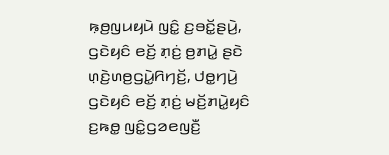ꤒ꤫ꤥ꤬ꤜꤣꤟꤣꤧ ꤜꤢꤨ꤭ ꤢ꤬ꤋꤢꤩ꤭ꤔꤣꤧ꤬, ꤞꤢꤧꤟꤢꤨ ꤕꤢꤩ꤬ ꤊ꤫ꤢꤦ꤬ ꤥ꤬ꤊꤣꤧ꤭ ꤔꤢꤧ ꤛ꤫ꤢꤧ꤬ꤛꤥ꤬ꤞꤣꤧ꤭ꤖꤚꤢꤩ꤬, ꤓꤥ꤭ꤚꤣꤧ꤬ ꤞꤢꤧꤟꤢꤨ ꤕꤢꤩ꤬ ꤊ꤫ꤢꤦ꤬ ꤗꤢꤩ꤬ꤊꤣꤧ꤭ꤟꤢꤨ ꤢ꤬ꤒꤥ꤭ ꤜꤢꤨ꤭ꤞꤤꤕꤜꤢꤪ꤬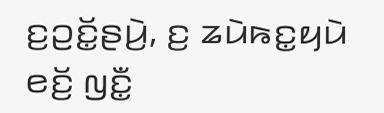ꤢ꤬ꤑꤢꤩ꤭ꤔꤣꤧ꤬, ꤢ꤬ ꤘꤣꤧꤒꤢ꤭ꤟꤣꤧ ꤕꤢꤩ꤬ ꤜꤢꤪ꤭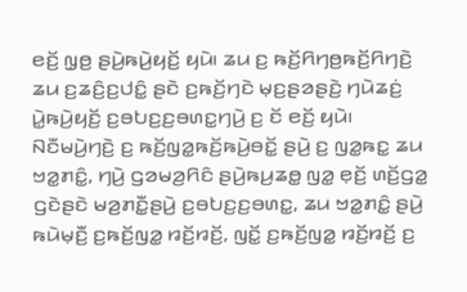ꤕꤢꤩ꤬ ꤜ꤫ꤥ꤬ ꤔꤣꤧ꤬ꤒꤣꤧ꤬ꤟꤢꤩ꤬ ꤟꤣꤧ꤯ ꤘꤣ ꤢ꤬ ꤒꤢꤩ꤬ꤖꤚꤥ꤬ꤒꤢꤩ꤬ꤖꤚꤢꤧ꤬ ꤘꤣ ꤢ꤬ꤘꤢꤨ꤬ꤢ꤬ꤓꤢꤨ꤭ ꤔꤢꤧ ꤢ꤬ꤒꤢꤩ꤬ꤚꤢꤧ ꤗ꤫ꤢ꤬ꤔꤤꤔꤢꤧ꤬ ꤚꤣꤧꤘꤢꤦ꤬ ꤣꤧ꤭ꤒꤣꤧ꤬ꤟꤢꤩ꤬ ꤢ꤬ꤋꤝꤢ꤬ꤢ꤬ꤋꤛꤢ꤭ꤚꤣꤧ꤬ ꤢ꤬ ꤢꤩ ꤕꤢꤩ꤬ ꤟꤣꤧ꤯
ꤡꤢꤪꤗꤣꤧ꤬ꤚꤢꤧ꤬ ꤢ꤬ ꤒꤢꤩ꤬ꤜꤤ꤭ꤒꤢꤩ꤬ꤒꤣꤧ꤬ꤋꤢꤩ꤭ ꤔꤣꤧ꤬ ꤢ꤬ ꤜꤤ꤭ꤒꤢ꤭ ꤘꤣ ꤠꤤ꤭ꤊꤢꤨ꤭, ꤚꤣꤧ꤬ ꤞꤤꤗꤤ꤬ꤖꤢꤨ ꤔꤣꤧ꤬ꤒꤣ꤬ꤘꤥ꤭ ꤜꤤ꤭ ꤕ꤫ꤢꤩ꤬ ꤛꤢꤩ꤬ꤞꤤ꤭ ꤞꤢꤧꤔꤢꤧ ꤗꤤ꤬ꤊꤢꤪ꤭ꤔꤣꤧ꤬ ꤢ꤬ꤋꤝꤢ꤬ꤢ꤬ꤋꤛꤢ꤭, ꤘꤣ ꤠꤤ꤭ꤊꤢꤨ꤭ ꤔꤣꤧ꤬ ꤒꤣꤧꤗ꤫ꤢꤪ꤬ ꤢ꤬ꤒꤢꤩ꤬ꤜꤤ꤭ ꤙꤢꤩ꤬ꤙꤢꤩ꤬, ꤜꤢꤩ꤭ ꤢ꤬ꤒꤢꤩ꤬ꤜꤤ꤭ ꤙꤢꤩ꤬ꤙꤢꤩ꤬ ꤢ꤬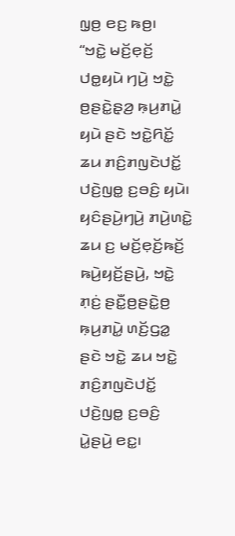ꤜ꤫ꤥ꤬ ꤕꤢ꤬ ꤒꤥ꤬꤯
“ꤠꤢꤧ꤭ ꤗꤢꤩ꤬ꤕ꤫ꤢꤩ꤬ ꤓꤥ꤭ꤟꤣꤧ ꤚꤣꤧ꤬ ꤠꤢꤧ꤭ ꤥ꤬ꤔꤢꤧ꤭ꤔ꤫ꤤ꤬ ꤒ꤫ꤣ꤬ꤊꤣꤧ꤭ ꤟꤣꤧ ꤔꤢꤧ ꤠꤢꤧ꤭ꤖꤢꤩ꤭ ꤘꤣ ꤊꤢꤨ꤬ꤊꤜꤢꤧꤓꤢꤩ꤭ ꤓꤢꤧ꤬ꤜꤥ꤭ ꤢ꤬ꤋꤢꤨ꤬ ꤟꤣꤧ꤯ ꤟꤢꤨꤔꤣꤧ꤬ꤚꤣꤧ꤬ ꤊꤣꤧ꤬ꤛꤢꤧ꤭ ꤘꤣ ꤢ꤬ ꤗꤢꤩ꤬ꤕ꤫ꤢꤩ꤬ꤒꤢꤩ꤬ ꤒꤣꤧ꤬ꤟꤢꤩ꤬ꤔꤣꤧ꤬, ꤠꤢꤧ꤭ ꤊ꤫ꤢꤦ꤬ ꤔꤢꤪ꤭ꤥ꤬ꤔꤢꤧ꤭ꤥ꤬ ꤒ꤫ꤣ꤬ꤊꤣꤧ꤭ ꤛꤢꤩ꤬ꤞꤤ꤭ ꤔꤢꤧ ꤠꤢꤧ꤭ ꤘꤣ ꤠꤢꤧ꤭ ꤊꤢꤨ꤬ꤊꤜꤢꤧꤓꤢꤩ꤭ ꤓꤢꤧ꤬ꤜꤥ꤭ ꤢ꤬ꤋꤢꤨ꤬ ꤣꤧ꤭ꤔꤣꤧ꤬ ꤕꤢ꤭꤯